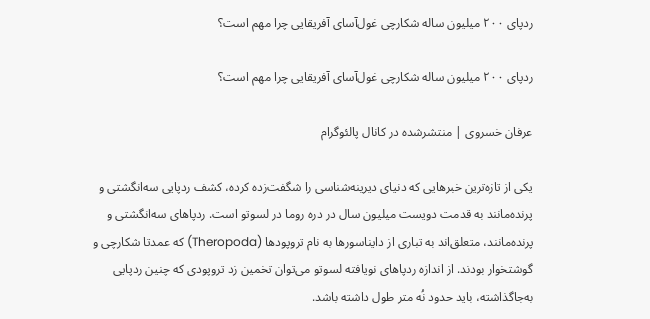ردپای ۲۰۰ میلیون ساله شکارچی غول‌آسای آفریقایی چرا مهم است؟

ردپای ۲۰۰ میلیون ساله شکارچی غول‌آسای آفریقایی چرا مهم است؟

عرفان خسروی | منتشرشده در کانال پالئوگرام

یکی از تازه‌ترین خبرهایی که دنیای دیرینه‌شناسی را شگفت‌زده کرده، کشف ردپایی سه‌انگشتی و پرنده‌مانند به قدمت دویست میلیون سال در دره روما در لسوتو است. ردپاهای سه‌انگشتی و پرنده‌مانند، متعلق‌اند به تباری از دایناسورها به نام تروپودها (Theropoda) که عمدتا شکارچی و گوشتخوار بودند. از اندازه ردپاهای نویافته لسوتو می‌توان تخمین زد تروپودی که چنین ردپایی به‌جاگذاشته، باید حدود نُه متر طول داشته باشد.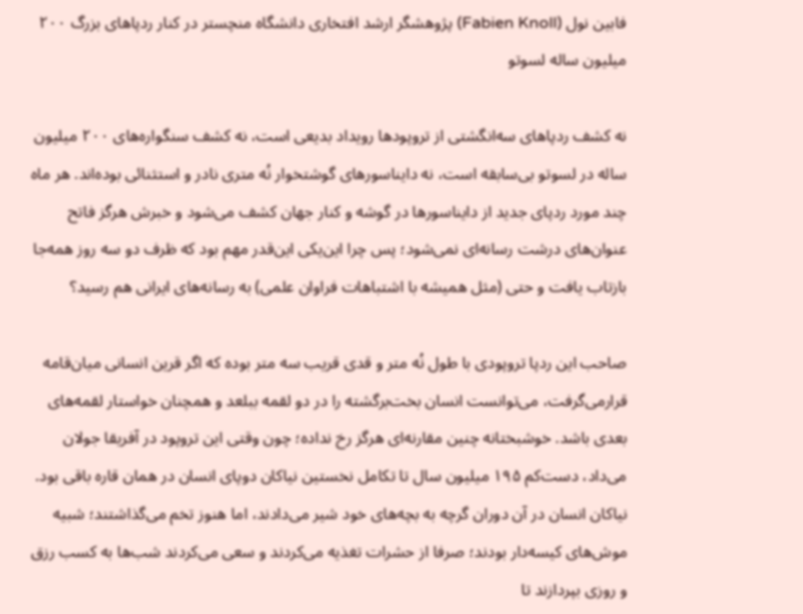فابین نول (Fabien Knoll) پژوهشگر ارشد افتخاری دانشگاه منچستر در کنار ردپاهای بزرگ ۲۰۰ میلیون ساله لسوتو

نه کشف ردپاهای سه‌انگشتی از تروپودها رویداد بدیعی است، نه کشف سنگواره‌های ۲۰۰ میلیون ساله در لسوتو بی‌سابقه است، نه دایناسورهای گوشتخوار نُه متری نادر و استثنائی بوده‌اند. هر ماه چند مورد ردپای جدید از دایناسورها در گوشه و کنار جهان کشف می‌شود و خبرش هرگز فاتح عنوان‌های درشت رسانه‌ای نمی‌شود؛ پس چرا این‌یکی این‌قدر مهم بود که ظرف دو سه روز همه‌جا بازتاب یافت و حتی (مثل همیشه با اشتباهات فراوان علمی) به رسانه‌های ایرانی هم رسید؟

صاحب این ردپا تروپودی با طول نُه متر و قدی قریب سه متر بوده که اگر قرین انسانی میان‌قامه قرارمی‌گرفت، می‌توانست انسان بخت‌برگشته را در دو لقمه ببلعد و همچنان خواستار لقمه‌های بعدی باشد. خوشبختانه چنین مقارنه‌ای هرگز رخ نداده؛ چون وقتی این تروپود در آفریقا جولان می‌داد، دست‌کم ۱۹۵ میلیون سال تا تکامل نخستین نیاکان دوپای انسان در همان قاره باقی بود. نیاکان انسان در آن دوران گرچه به بچه‌های خود شیر می‌دادند، اما هنوز تخم می‌گذاشتند؛ شبیه موش‌های کیسه‌دار بودند؛ صرفا از حشرات تغذیه می‌کردند و سعی می‌کردند شب‌ها به کسب رزق و روزی بپردازند تا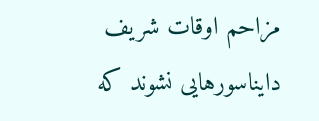مزاحم اوقات شریف دایناسورهایی نشوند که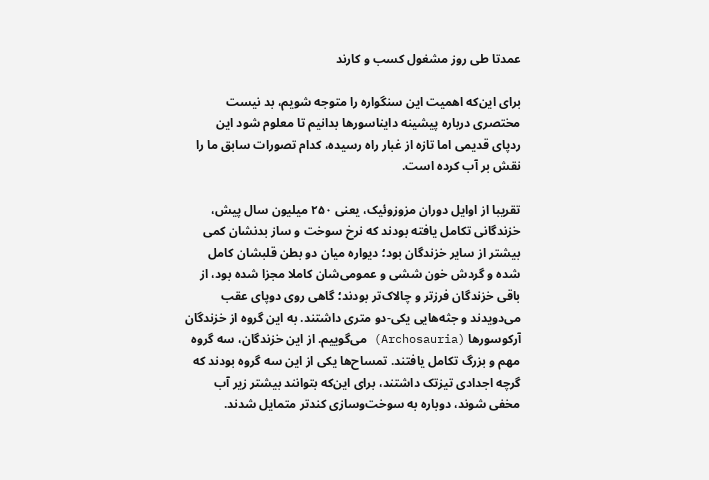عمدتا طی روز مشغول کسب و کارند

برای این‌که اهمیت این سنگواره را متوجه شویم، بد نیست مختصری درباره پیشینه دایناسورها بدانیم تا معلوم شود این ردپای قدیمی اما تازه از غبار راه رسیده، کدام تصورات سابق ما را نقش بر آب کرده است.

تقریبا از اوایل دوران مزوزوئیک، یعنی ۲۵۰ میلیون سال پیش، خزندگانی تکامل یافته بودند که نرخ سوخت و ساز بدنشان کمی بیشتر از سایر خزندگان بود؛ دیواره میان دو بطن قلبشان کامل شده و گردش خون ششی و عمومی‌شان کاملا مجزا شده بود، از باقی خزندگان فرزتر و چالاک‌تر بودند؛ گاهی روی دوپای عقب می‌دویدند و جثه‌هایی یکی-دو متری داشتند. به این گروه از خزندگان آرکوسورها (Archosauria) می‌گوییم. از این خزندگان، سه گروه مهم و بزرگ تکامل یافتند. تمساح‌ها یکی از این سه گروه بودند که گرچه اجدادی تیزتک داشتند، برای این‌که بتوانند بیشتر زیر آب مخفی شوند، دوباره به سوخت‌وسازی کندتر متمایل شدند.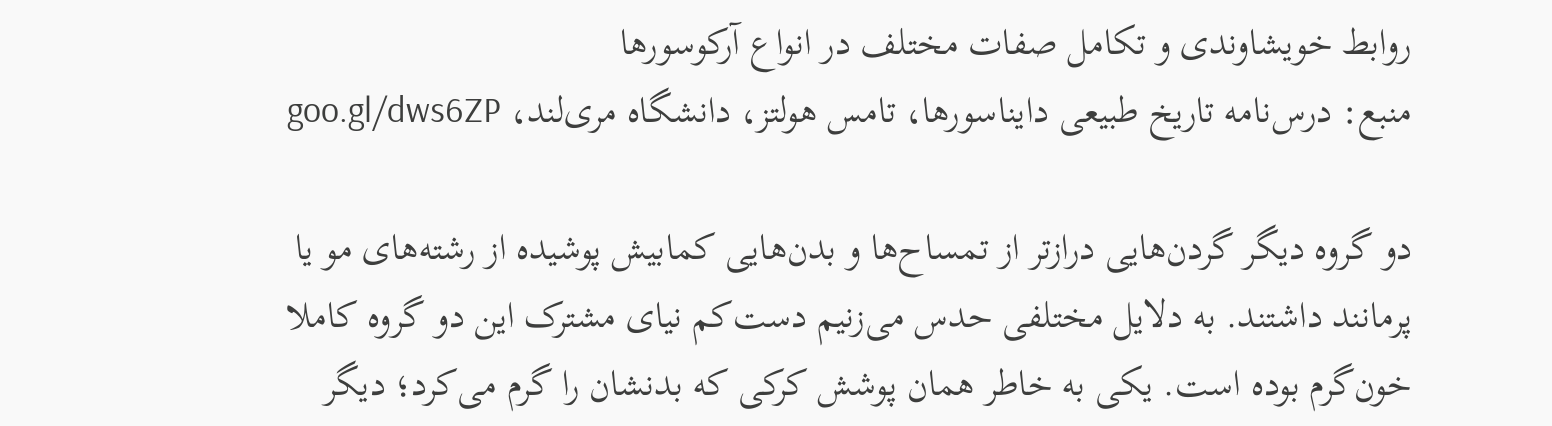روابط خویشاوندی و تکامل صفات مختلف در انواع آرکوسورها
منبع: درس‌نامه تاریخ طبیعی دایناسورها، تامس هولتز، دانشگاه مری‌لند، goo.gl/dws6ZP

دو گروه دیگر گردن‌هایی درازتر از تمساح‌ها و بدن‌هایی کمابیش پوشیده از رشته‌های مو یا پرمانند داشتند. به دلایل مختلفی حدس می‌زنیم دست‌کم نیای مشترک این دو گروه کاملا خون‌گرم بوده است. یکی به خاطر همان پوشش کرکی که بدنشان را گرم می‌کرد؛ دیگر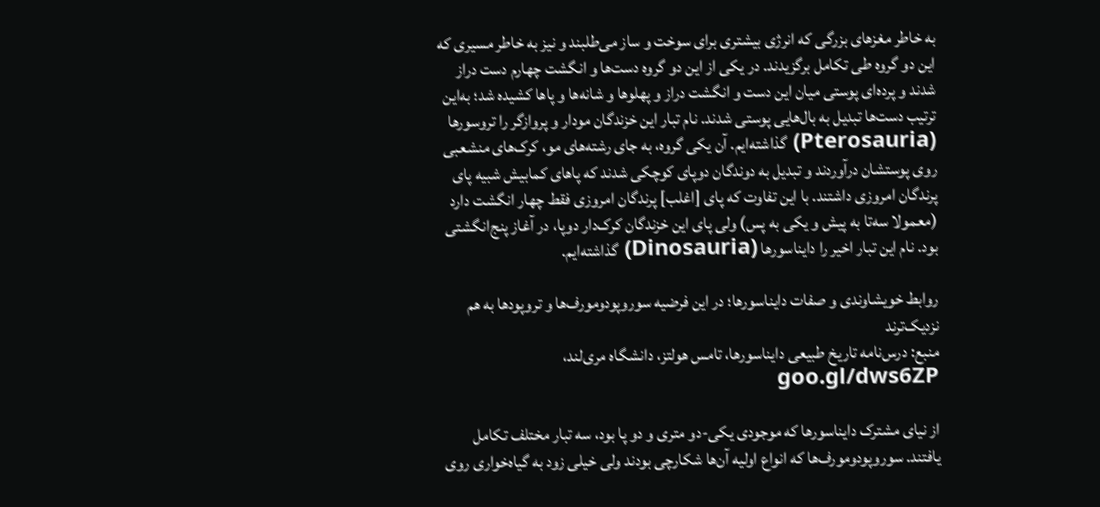به خاطر مغزهای بزرگی که انرژی بیشتری برای سوخت و ساز می‌طلبند و نیز به خاطر مسیری که این دو گروه طی تکامل برگزیدند. در یکی از این دو گروه دست‌ها و انگشت چهارم دست دراز شدند و پرده‌ای پوستی میان این دست و انگشت دراز و پهلوها و شانه‌ها و پاها کشیده شد؛ به‌این ترتیب دست‌ها تبدیل به بال‌هایی پوستی شدند. نام تبار این خزندگان مودار و پروازگر را تروسورها (Pterosauria) گذاشته‌ایم. آن یکی گروه، به جای رشته‌های مو، کرک‌های منشعبی روی پوستشان درآوردند و تبدیل به دوندگان دوپای کوچکی شدند که پاهای کمابیش شبیه پای پرندگان امروزی داشتند. با این تفاوت که پای [اغلب] پرندگان امروزی فقط چهار انگشت دارد (معمولا سه‌تا به پیش و یکی به پس) ولی پای این خزندگان کرک‌دار دوپا، در آغاز پنج‌انگشتی بود. نام این تبار اخیر را دایناسورها (Dinosauria) گذاشته‌ایم.

روابط خویشاوندی و صفات دایناسورها؛ در این فرضیه سوروپودومورف‌ها و تروپودها به هم نزدیک‌ترند
منبع: درس‌نامه تاریخ طبیعی دایناسورها، تامس هولتز، دانشگاه مری‌لند، goo.gl/dws6ZP

از نیای مشترک دایناسورها که موجودی یکی-دو متری و دو پا بود، سه تبار مختلف تکامل یافتند. سوروپودومورف‌ها که انواع اولیه آن‌ها شکارچی بودند ولی خیلی زود به گیاه‌خواری روی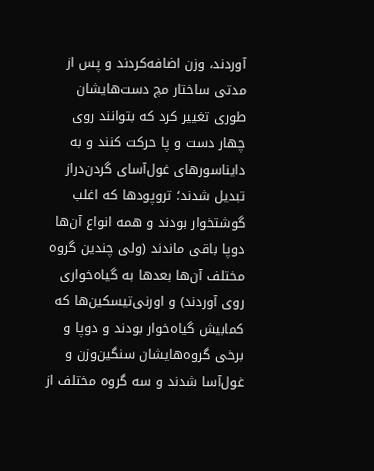آوردند، وزن اضافه‌کردند و پس از مدتی ساختار مچ دست‌هایشان طوری تغییر کرد که بتوانند روی چهار دست و پا حرکت کنند و به دایناسورهای غول‌آسای گردن‌دراز تبدیل شدند؛ تروپودها که اغلب گوشتخوار بودند و همه انواع آن‌ها دوپا باقی ماندند (ولی چندین گروه مختلف آن‌ها بعدها به گیاه‌خواری روی آوردند) و اورنی‌تیسکین‌ها که کمابیش گیاه‌خوار بودند و دوپا و برخی گروه‌هایشان سنگین‌وزن و غول‌آسا شدند و سه گروه مختلف از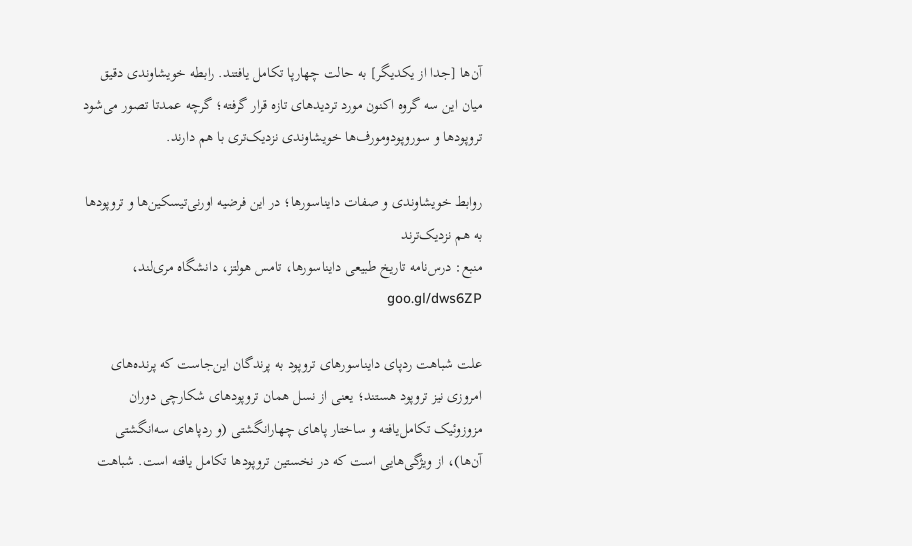آن‌ها [جدا از یکدیگر] به حالت چهارپا تکامل یافتند. رابطه خویشاوندی دقیق میان این سه گروه اکنون مورد تردیدهای تازه قرار گرفته؛ گرچه عمدتا تصور می‌شود تروپودها و سوروپودومورف‌ها خویشاوندی نزدیک‌تری با هم دارند.

روابط خویشاوندی و صفات دایناسورها؛ در این فرضیه اورنی‌تیسکین‌ها و تروپودها به هم نزدیک‌ترند
منبع: درس‌نامه تاریخ طبیعی دایناسورها، تامس هولتز، دانشگاه مری‌لند، goo.gl/dws6ZP

علت شباهت ردپای دایناسورهای تروپود به پرندگان این‌جاست که پرنده‌های امروزی نیز تروپود هستند؛ یعنی از نسل همان تروپودهای شکارچی دوران مزوزوئیک تکامل‌یافته و ساختار پاهای چهارانگشتی (و ردپاهای سه‌انگشتی آن‌ها)، از ویژگی‌هایی است که در نخستین تروپودها تکامل یافته است. شباهت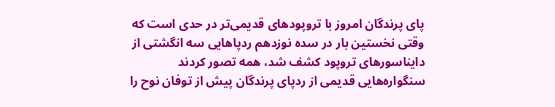پای پرندگان امروز با تروپودهای قدیمی‌تر در حدی است که وقتی نخستین بار در سده نوزدهم ردپاهایی سه انگشتی از دایناسورهای تروپود کشف شد، همه تصور کردند سنگواره‌هایی قدیمی از ردپای پرندگان پیش از توفان نوح را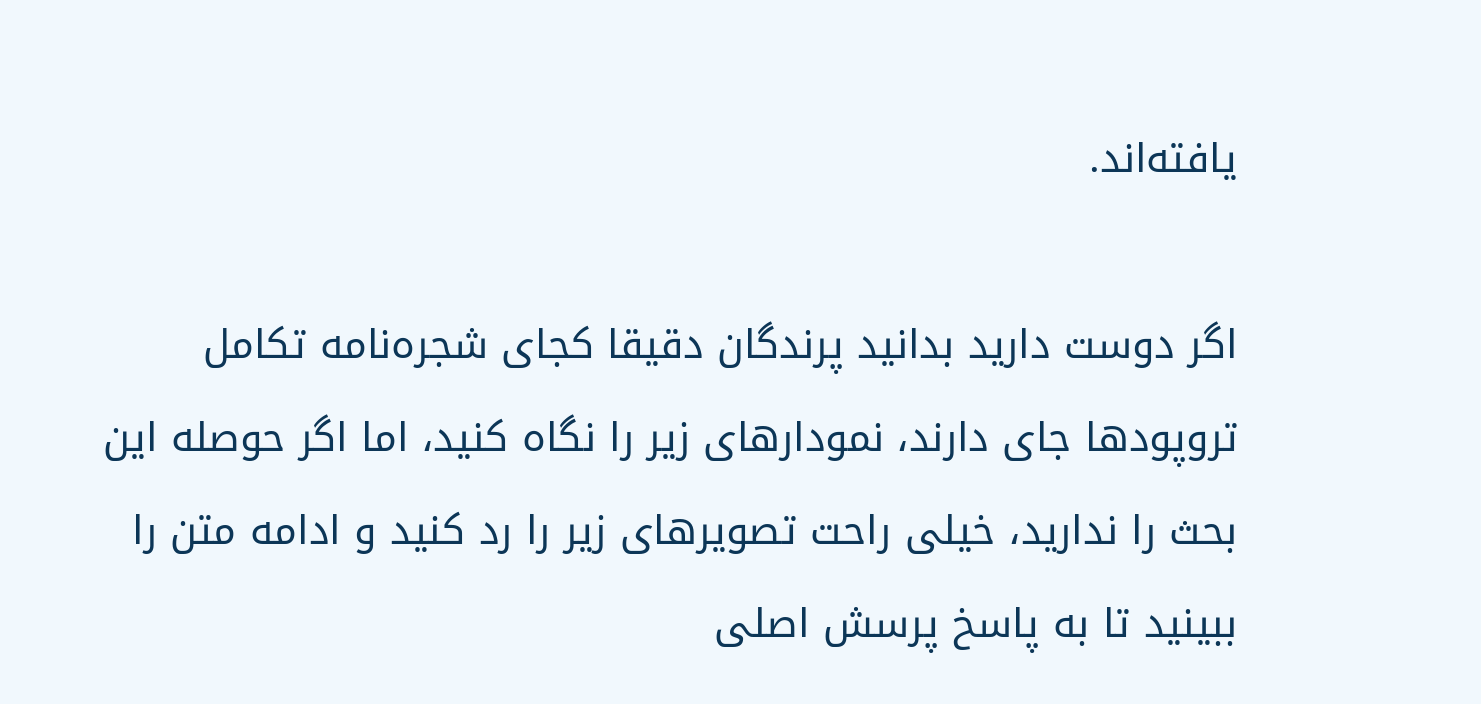یافته‌اند.

اگر دوست دارید بدانید پرندگان دقیقا کجای شجره‌نامه تکامل تروپودها جای‌ دارند، نمودارهای زیر را نگاه کنید، اما اگر حوصله این بحث را ندارید، خیلی راحت تصویرهای زیر را رد کنید و ادامه متن را ببینید تا به پاسخ پرسش اصلی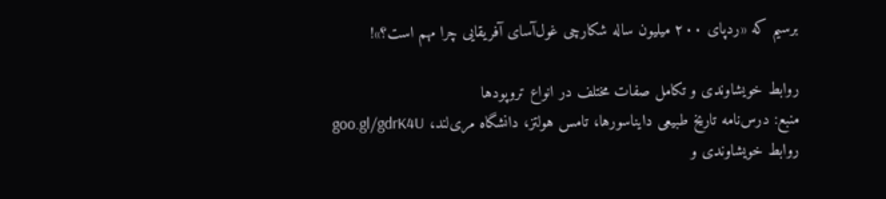برسیم که «ردپای ۲۰۰ میلیون ساله شکارچی غول‌آسای آفریقایی چرا مهم است؟»!

روابط خویشاوندی و تکامل صفات مختلف در انواع تروپودها
منبع: درس‌نامه تاریخ طبیعی دایناسورها، تامس هولتز، دانشگاه مری‌لند، goo.gl/gdrK4U
روابط خویشاوندی و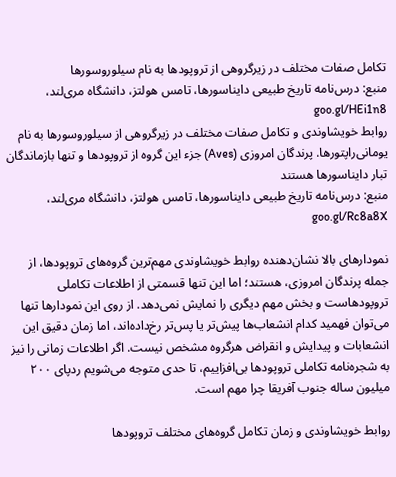تکامل صفات مختلف در زیرگروهی از تروپودها به نام سیلوروسورها
منبع: درس‌نامه تاریخ طبیعی دایناسورها، تامس هولتز، دانشگاه مری‌لند، goo.gl/HEi1n8
روابط خویشاوندی و تکامل صفات مختلف در زیرگروهی از سیلوروسورها به نام یومانی‌راپتورها. پرندگان امروزی (Aves) جزء این گروه از تروپودها و تنها بازماندگان تبار دایناسورها هستند
منبع: درس‌نامه تاریخ طبیعی دایناسورها، تامس هولتز، دانشگاه مری‌لند، goo.gl/Rc8a8X

نمودارهای بالا نشان‌دهنده روابط خویشاوندی مهم‌ترین گروه‌های تروپودها، از جمله پرندگان امروزی، هستند؛ اما این تنها قسمتی از اطلاعات تکاملی تروپودهاست و بخش مهم دیگری را نمایش نمی‌دهد. از روی این نمودارها تنها می‌توان فهمید کدام انشعاب‌ها پیش‌تر یا پس‌تر رخ‌داده‌اند، اما زمان دقیق این انشعابات و پیدایش و انقراض هرگروه مشخص نیست. اگر اطلاعات زمانی را نیز به شجره‌نامه تکاملی تروپودها بی‌افزاییم، تا حدی متوجه می‌شویم ردپای ۲۰۰ میلیون ساله جنوب آفریقا چرا مهم است.

روابط خویشاوندی و زمان تکامل گروه‌های مختلف تروپودها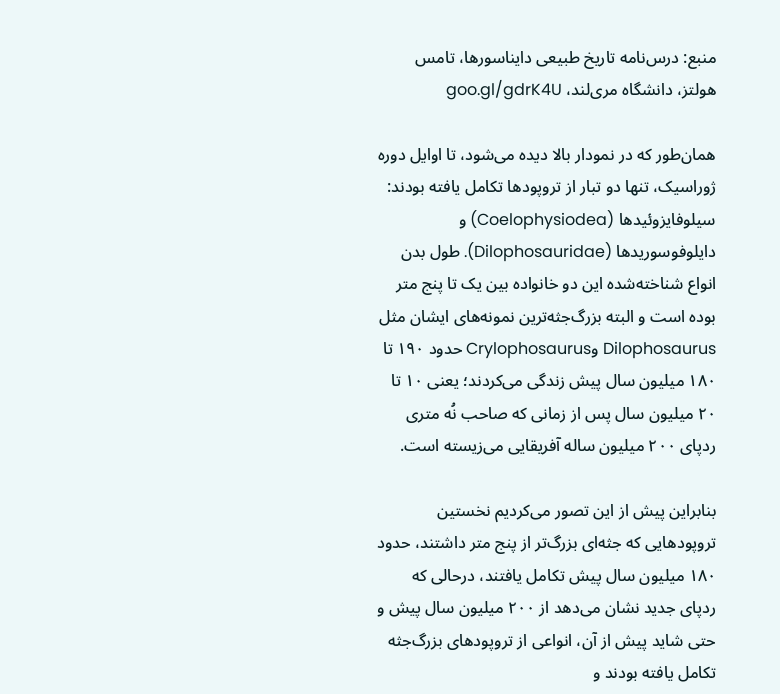منبع: درس‌نامه تاریخ طبیعی دایناسورها، تامس هولتز، دانشگاه مری‌لند، goo.gl/gdrK4U

همان‌طور که در نمودار بالا دیده می‌شود، تا اوایل دوره ژوراسیک، تنها دو تبار از تروپودها تکامل یافته بودند: سیلوفایزوئیدها (Coelophysiodea) و دایلوفوسوریدها (Dilophosauridae). طول بدن انواع شناخته‌شده این دو خانواده بین یک تا پنج متر بوده است و البته بزرگ‌جثه‌ترین نمونه‌های ایشان مثل Dilophosaurus وCrylophosaurus حدود ۱۹۰ تا ۱۸۰ میلیون سال پیش زندگی می‌کردند؛ یعنی ۱۰ تا ۲۰ میلیون سال پس از زمانی که صاحب نُه متری ردپای ۲۰۰ میلیون ساله آفریقایی می‌زیسته است.

بنابراین پیش از این تصور می‌کردیم نخستین تروپودهایی که جثه‌ای بزرگ‌تر از پنج متر داشتند، حدود ۱۸۰ میلیون سال پیش تکامل یافتند، درحالی که ردپای جدید نشان می‌دهد از ۲۰۰ میلیون سال پیش و حتی شاید پیش از آن، انواعی از تروپودهای بزرگ‌جثه تکامل یافته بودند و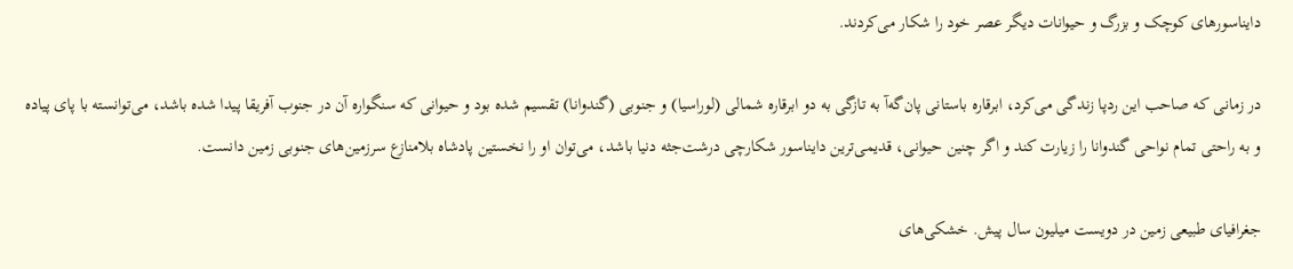دایناسورهای کوچک و بزرگ و حیوانات دیگر عصر خود را شکار می‌کردند.

در زمانی که صاحب این ردپا زندگی می‌کرد، ابرقاره باستانی پان‌گه‌آ به تازگی به دو ابرقاره شمالی (لوراسیا) و جنوبی (گندوانا) تقسیم شده بود و حیوانی که سنگواره آن در جنوب آفریقا پیدا شده باشد، می‌توانسته با پای پیاده و به راحتی تمام نواحی گندوانا را زیارت کند و اگر چنین حیوانی، قدیمی‌ترین دایناسور شکارچی درشت‌جثه دنیا باشد، می‌توان او را نخستین پادشاه بلامنازع سرزمین‌های جنوبی زمین دانست.

جغرافیای طبیعی زمین در دویست میلیون سال پیش. خشکی‌های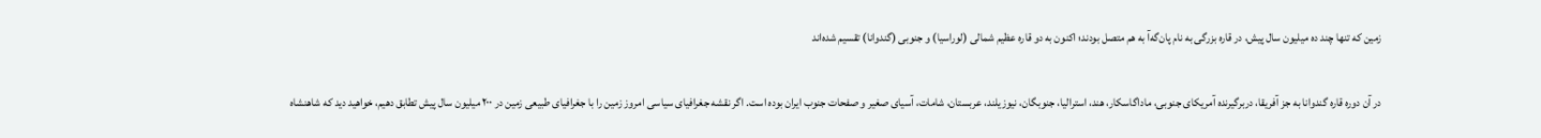زمین که تنها چند ده میلیون سال پیش، در قاره بزرگی به نام پان‌گه‌آ به هم متصل بودند؛ اکنون به دو قاره عظیم شمالی (لوراسیا) و جنوبی (گندوانا) تقسیم شده‌اند

در آن دوره قاره گندوانا به جز آفریقا، دربرگیرنده آمریکای جنوبی، ماداگاسکار، هند، استرالیا، جنوبگان، نیوزیلند، عربستان، شامات، آسیای صغیر و صفحات جنوب ایران بوده است. اگر نقشه جغرافیای سیاسی امروز زمین را با جغرافیای طبیعی زمین در ۲۰۰ میلیون سال پیش تطابق دهیم، خواهید دید که شاهنشاه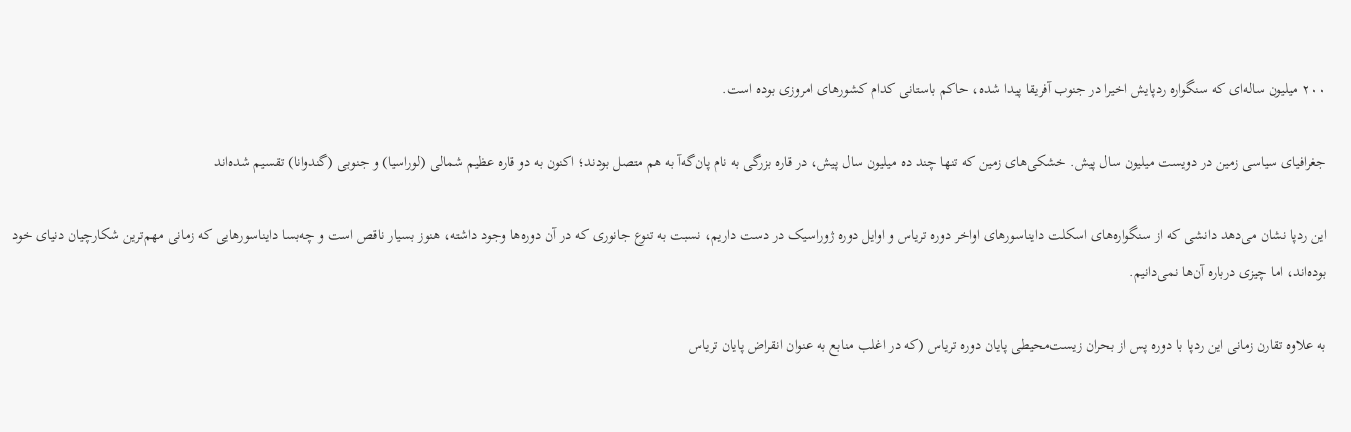۲۰۰ میلیون ساله‌ای که سنگواره ردپایش اخیرا در جنوب آفریقا پیدا شده، حاکم باستانی کدام کشورهای امروزی بوده است.

جغرافیای سیاسی زمین در دویست میلیون سال پیش. خشکی‌های زمین که تنها چند ده میلیون سال پیش، در قاره بزرگی به نام پان‌گه‌آ به هم متصل بودند؛ اکنون به دو قاره عظیم شمالی (لوراسیا) و جنوبی (گندوانا) تقسیم شده‌اند

این ردپا نشان می‌دهد دانشی که از سنگواره‌های اسکلت دایناسورهای اواخر دوره تریاس و اوایل دوره ژوراسیک در دست داریم، نسبت به تنوع جانوری که در آن دوره‌ها وجود داشته، هنوز بسیار ناقص است و چه‌بسا دایناسورهایی که زمانی مهم‌ترین شکارچیان دنیای خود بوده‌اند، اما چیزی درباره آن‌ها نمی‌دانیم.

به علاوه تقارن زمانی این ردپا با دوره پس از بحران زیست‌محیطی پایان دوره تریاس (که در اغلب منابع به عنوان انقراض پایان تریاس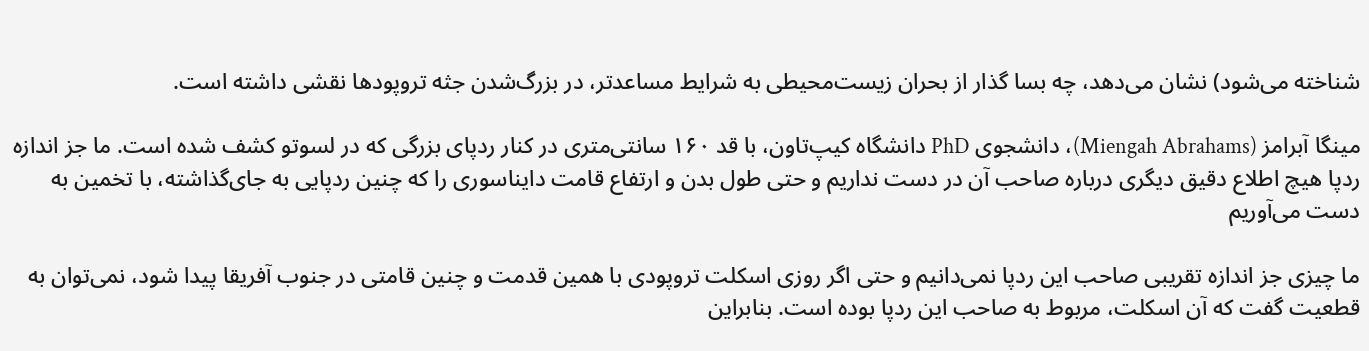شناخته می‌شود) نشان می‌دهد، چه بسا گذار از بحران زیست‌محیطی به شرایط مساعدتر، در بزرگ‌شدن جثه تروپودها نقشی داشته است.

مینگا آبرامز (Miengah Abrahams)، دانشجوی PhD دانشگاه کیپ‌تاون، با قد ۱۶۰ سانتی‌متری در کنار ردپای بزرگی که در لسوتو کشف شده است. ما جز اندازه ردپا هیچ اطلاع دقیق دیگری درباره صاحب آن در دست نداریم و حتی طول بدن و ارتفاع قامت دایناسوری را که چنین ردپایی به جای‌گذاشته، با تخمین به دست می‌آوریم

ما چیزی جز اندازه تقریبی صاحب این ردپا نمی‌دانیم و حتی اگر روزی اسکلت تروپودی با همین قدمت و چنین قامتی در جنوب آفریقا پیدا شود، نمی‌توان به قطعیت گفت که آن اسکلت، مربوط به صاحب این ردپا بوده است. بنابراین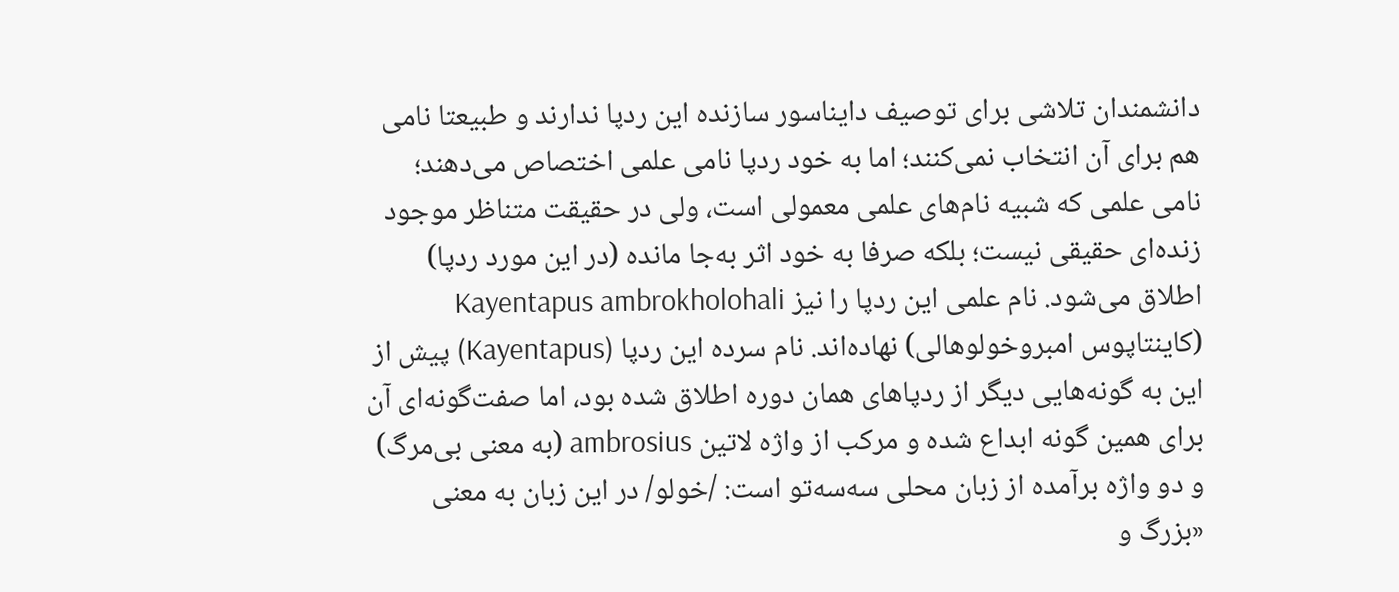دانشمندان تلاشی برای توصیف دایناسور سازنده این ردپا ندارند و طبیعتا نامی هم برای آن انتخاب نمی‌کنند؛ اما به خود ردپا نامی علمی اختصاص می‌دهند؛ نامی علمی که شبیه نام‌های علمی معمولی است، ولی در حقیقت متناظر موجود زنده‌ای حقیقی نیست؛ بلکه صرفا به خود اثر به‌جا مانده (در این مورد ردپا) اطلاق می‌شود. نام علمی این ردپا را نیز Kayentapus ambrokholohali (کاینتاپوس امبروخولوهالی) نهاده‌اند. نام سرده این ردپا (Kayentapus) پیش از این به گونه‌هایی دیگر از ردپاهای همان دوره اطلاق شده بود، اما صفت‌گونه‌ای آن برای همین گونه ابداع شده و مرکب از واژه لاتین ambrosius (به معنی بی‌مرگ) و دو واژه برآمده از زبان محلی سه‌سه‌تو است: /خولو/ در این زبان به معنی «بزرگ و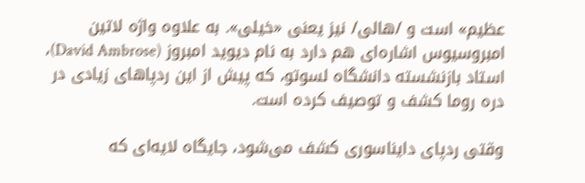عظیم» است و /هالی/ نیز یعنی «خیلی». به علاوه واژه لاتین امبروسیوس اشاره‌ای هم دارد به نام دیوید امبروز (David Ambrose)، استاد بازنشسته دانشگاه لسوتو، که پیش از این ردپاهای زیادی در دره روما کشف و توصیف کرده است.

وقتی ردپای دایناسوری کشف می‌شود، جایگاه لایه‌ای که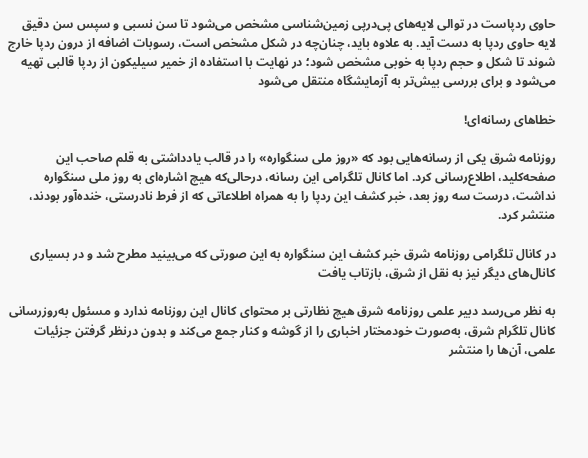حاوی ردپاست در توالی لایه‌های پی‌درپی زمین‌شناسی مشخص می‌شود تا سن نسبی و سپس سن دقیق لایه حاوی ردپا به دست آید. به علاوه باید، چنان‌چه در شکل مشخص است، رسوبات اضافه از درون ردپا خارج شوند تا شکل و حجم ردپا به خوبی مشخص شود؛ در نهایت با استفاده از خمیر سیلیکون از ردپا قالبی تهیه می‌شود و برای بررسی بیش‌تر به آزمایشگاه منتقل می‌شود

خطاهای رسانه‌ای!

روزنامه شرق یکی از رسانه‌هایی بود که «روز ملی سنگواره» را در قالب یادداشتی به قلم صاحب این صفحه‌کلید، اطلاع‌رسانی کرد. اما کانال تلگرامی این رسانه، درحالی‌که هیچ اشاره‌ای به روز ملی سنگواره نداشت، درست سه روز بعد، خبر کشف این ردپا را به همراه اطلاعاتی که از فرط نادرستی، خنده‌آور بودند، منتشر کرد.

در کانال تلگرامی روزنامه شرق خبر کشف این سنگواره به این صورتی که می‌بینید مطرح شد و در بسیاری کانال‌های دیگر نیز به نقل از شرق، بازتاب یافت

به نظر می‌رسد دبیر علمی روزنامه شرق هیچ نظارتی بر محتوای کانال این روزنامه ندارد و مسئول به‌روزرسانی کانال تلگرام شرق، به‌صورت خودمختار اخباری را از گوشه و کنار جمع می‌کند و بدون درنظر گرفتن جزئیات علمی، آن‌ها را منتشر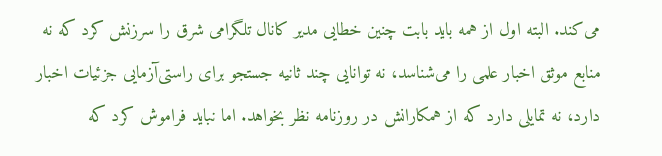می‌کند. البته اول از همه باید بابت چنین خطایی مدیر کانال تلگرامی شرق را سرزنش کرد که نه منابع موثق اخبار علمی را می‌شناسد، نه توانایی چند ثانیه جستجو برای راستی‌آزمایی جزئیات اخبار دارد، نه تمایلی دارد که از همکارانش در روزنامه نظر بخواهد. اما نباید فراموش کرد که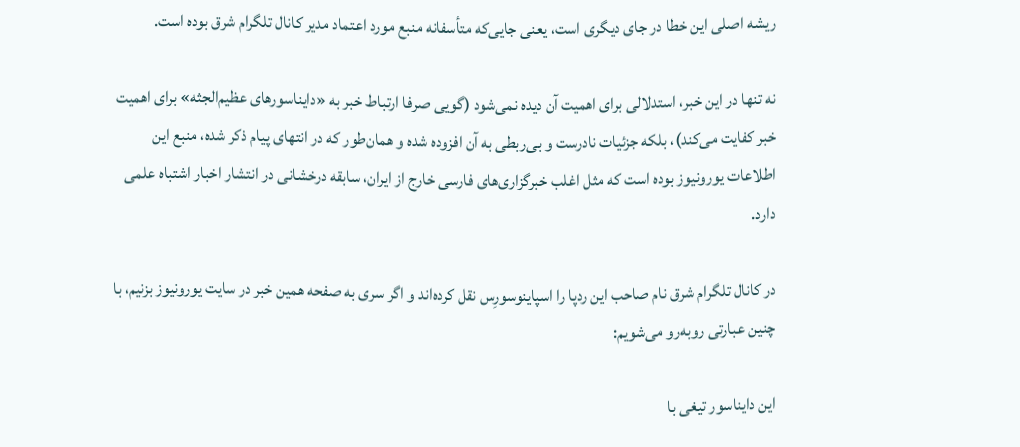ریشه اصلی این خطا در جای دیگری است، یعنی جایی‌که متأسفانه منبع مورد اعتماد مدیر کانال تلگرام شرق بوده است.

نه تنها در این خبر، استدلالی برای اهمیت آن دیده نمی‌شود (گویی صرفا ارتباط خبر به «دایناسورهای عظیم‌الجثه» برای اهمیت خبر کفایت می‌کند)، بلکه جزئیات نادرست و بی‌ربطی به آن افزوده شده و همان‌طور که در انتهای پیام ذکر شده، منبع این اطلاعات یورونیوز بوده است که مثل اغلب خبرگزاری‌های فارسی خارج از ایران، سابقه درخشانی در انتشار اخبار اشتباه علمی دارد.

در کانال تلگرام شرق نام صاحب این ردپا را اسپاینوسورِس نقل کرده‌اند و اگر سری به صفحه همین خبر در سایت یورونیوز بزنیم، با چنین عبارتی روبه‌رو می‌شویم:

این دایناسور تیغی با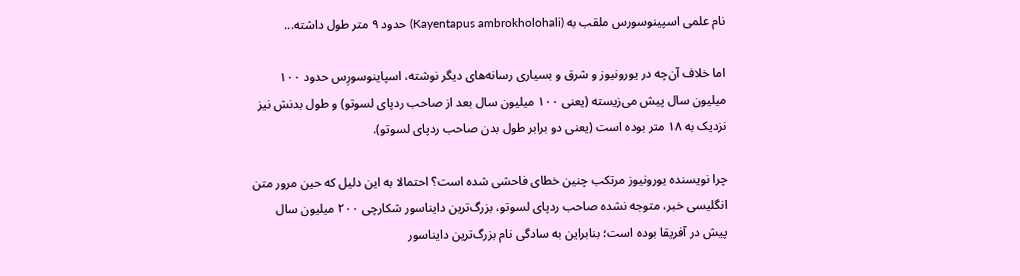نام علمی اسپینوسورس ملقب به (Kayentapus ambrokholohali) حدود ۹ متر طول داشته...

اما خلاف آن‌چه در یورونیوز و شرق و بسیاری رسانه‌های دیگر نوشته، اسپاینوسورِس حدود ۱۰۰ میلیون سال پیش می‌زیسته (یعنی ۱۰۰ میلیون سال بعد از صاحب ردپای لسوتو) و طول بدنش نیز نزدیک به ۱۸ متر بوده است (یعنی دو برابر طول بدن صاحب ردپای لسوتو).

چرا نویسنده یورونیوز مرتکب چنین خطای فاحشی شده است؟ احتمالا به این دلیل که حین مرور متن انگلیسی خبر، متوجه نشده صاحب ردپای لسوتو، بزرگ‌ترین دایناسور شکارچی ۲۰۰ میلیون سال پیش در آفریقا بوده است؛ بنابراین به سادگی نام بزرگ‌ترین دایناسور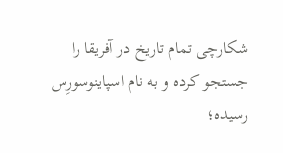شکارچی تمام تاریخ در آفریقا را جستجو کرده و به نام اسپاینوسورِس رسیده؛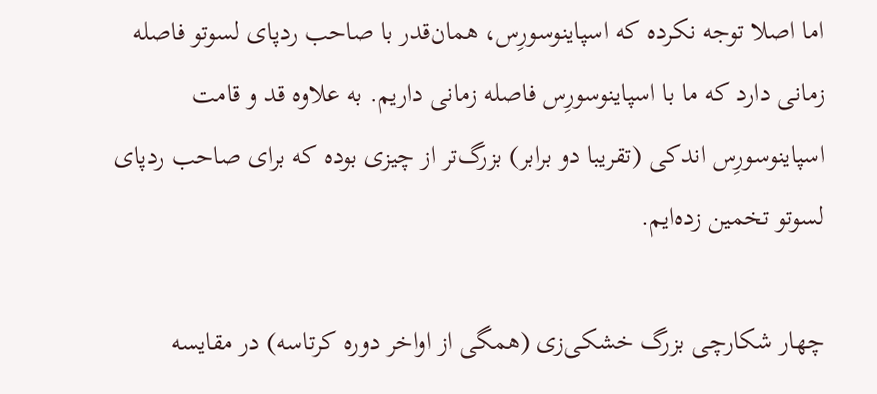اما اصلا توجه نکرده که اسپاینوسورِس، همان‌قدر با صاحب ردپای لسوتو فاصله زمانی دارد که ما با اسپاینوسورِس فاصله زمانی داریم. به علاوه قد و قامت اسپاینوسورِس اندکی (تقریبا دو برابر) بزرگ‌تر از چیزی بوده که برای صاحب ردپای لسوتو تخمین زده‌ایم.

چهار شکارچی بزرگ خشکی‌زی (همگی از اواخر دوره کرتاسه) در مقایسه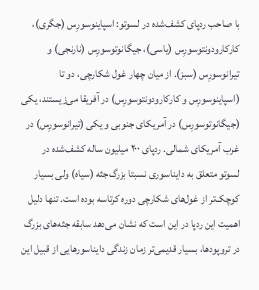با صاحب ردپای کشف‌شده در لسوتو: اسپاینوسورِس (جگری)، کارکارودونتوسورِس (یاسی)، جیگانوتوسورِس (نارنجی) و تیرانوسورِس (سبز). از میان چهار غول شکارچی، دو تا (اسپاینوسورِس و کارکارودونتوسورِس) در آفریقا می‌زیستند، یکی (جیگانوتوسورِس) در آمریکای جنوبی و یکی (تیرانوسورِس) در غرب آمریکای شمالی. ردپای ۲۰۰ میلیون ساله کشف‌شده در لسوتو متعلق به دایناسوری نسبتا بزرگ‌جثه (سیاه) ولی بسیار کوچک‌تر از غول‌های شکارچی دوره کرتاسه بوده است. تنها دلیل اهمیت این ردپا در این است که نشان می‌دهد سابقه جثه‌های بزرگ در تروپودها، بسیار قدیمی‌تر زمان زندگی دایناسورهایی از قبیل این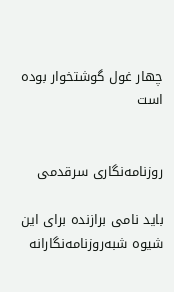چهار غول گوشتخوار بوده است


روزنامه‌نگاری سرقدمی

باید نامی برازنده برای این شیوه شبه‌روزنامه‌نگارانه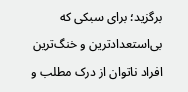برگزید؛ برای سبکی که بی‌استعدادترین و خنگ‌ترین افراد ناتوان از درک مطلب و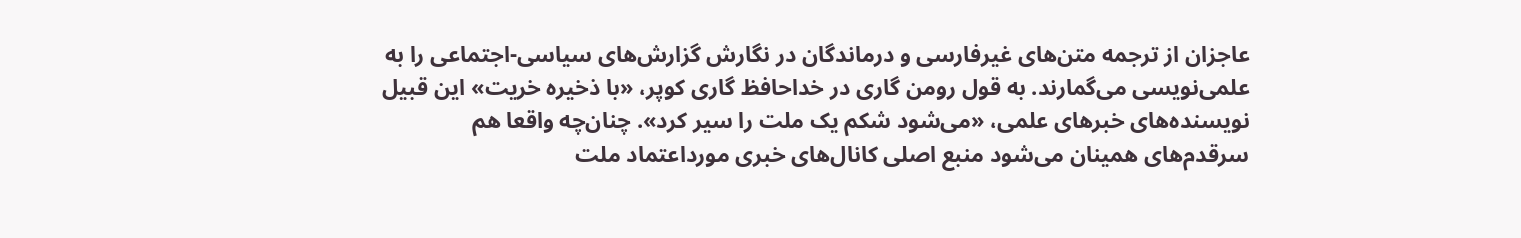عاجزان از ترجمه متن‌های غیرفارسی و درماندگان در نگارش گزارش‌های سیاسی-اجتماعی را به علمی‌نویسی می‌گمارند. به قول رومن گاری در خداحافظ گاری کوپر، «با ذخیره خریت» این قبیل نویسنده‌های خبرهای علمی، «می‌شود شکم یک ملت را سیر کرد». چنان‌چه واقعا هم سرقدم‌های همینان می‌شود منبع اصلی کانال‌های خبری مورداعتماد ملت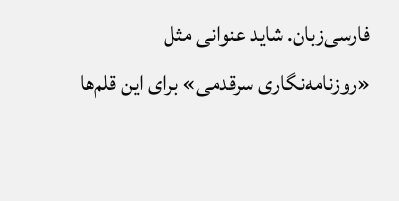فارسی‌زبان. شاید عنوانی مثل «روزنامه‌نگاری سرقدمی» برای این قلم‌ها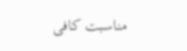مناسبت کافی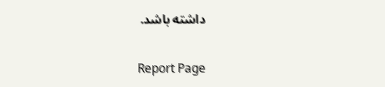داشته باشد.

Report Page